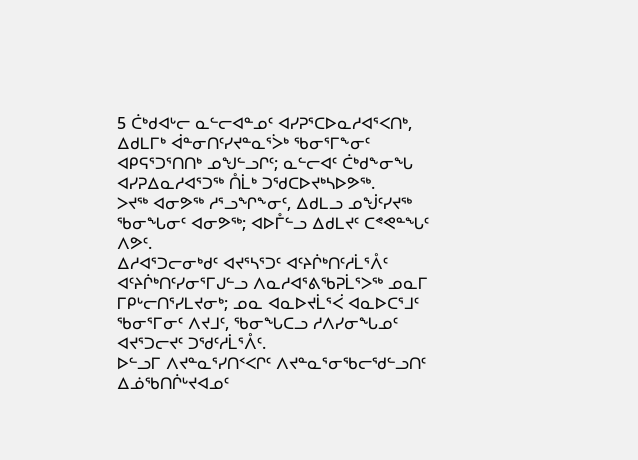5 ᑖᒃᑯᐊᒡᓕ ᓇᓪᓕᐊᓐᓄᑦ ᐊᓯᕈᕐᑕᐅᓇᓱᐊᕐᐸᑎᒃ, ᐃᑯᒪᒥᒃ ᐋᓐᓂᑎᑦᓯᔪᓐᓇᕐᐴᒃ ᖃᓂᕐᒥᖕᓂᑦ ᐊᑭᕋᕐᑐᕐᑎᑎᒃ ᓄᖑᓪᓗᒋᑦ; ᓇᓪᓕᐊᑦ ᑖᒃᑯᖕᓂᖓ ᐊᓯᕈᐃᓇᓱᐊᕐᑐᖅ ᑍᒫᒃ ᑐᖁᑕᐅᔪᒃᓴᐅᕗᖅ.
ᐳᔪᖅ ᐊᓂᕗᖅ ᓱᕐᓗᖏᖕᓂᑦ, ᐃᑯᒪᓗ ᓄᖒᑦᓯᔪᖅ ᖃᓂᖓᓂᑦ ᐊᓂᕗᖅ; ᐊᐅᒤᓪᓗ ᐃᑯᒪᔪᑦ ᑕᕝᕙᓐᖓᑦ ᐱᕗᑦ.
ᐃᓱᐊᕐᑐᓕᓂᒃᑯᑦ ᐊᔪᕐᓴᕐᑐᑦ ᐊᑦᔨᒌᒃᑎᑦᓱᒫᕐᐰᑦ ᐊᑦᔨᒌᒃᑎᑦᓯᓂᕐᒥᒍᓪᓗ ᐱᓇᓱᐊᕐᕕᖃᕈᒫᕐᐳᖅ ᓄᓇᒥ ᒥᑭᒡᓕᑎᕐᓯᒪᔪᓂᒃ; ᓄᓇ ᐊᓇᐅᔪᒫᕐᐹ ᐊᓇᐅᑕᕐᒧᑦ ᖃᓂᕐᒥᓂᑦ ᐱᔪᒧᑦ, ᖃᓂᖓᑕᓗ ᓱᐱᓯᓂᖓᓄᑦ ᐊᔪᕐᑐᓕᔪᑦ ᑐᖁᑦᓱᒫᕐᐰᑦ.
ᐅᓪᓗᒥ ᐱᔪᓐᓇᕐᓯᑎᑉᐸᒋᑦ ᐱᔪᓐᓇᕐᓂᖃᓕᖁᓪᓗᑎᑦ ᐃᓅᖃᑎᒌᒡᔪᐊᓄᑦ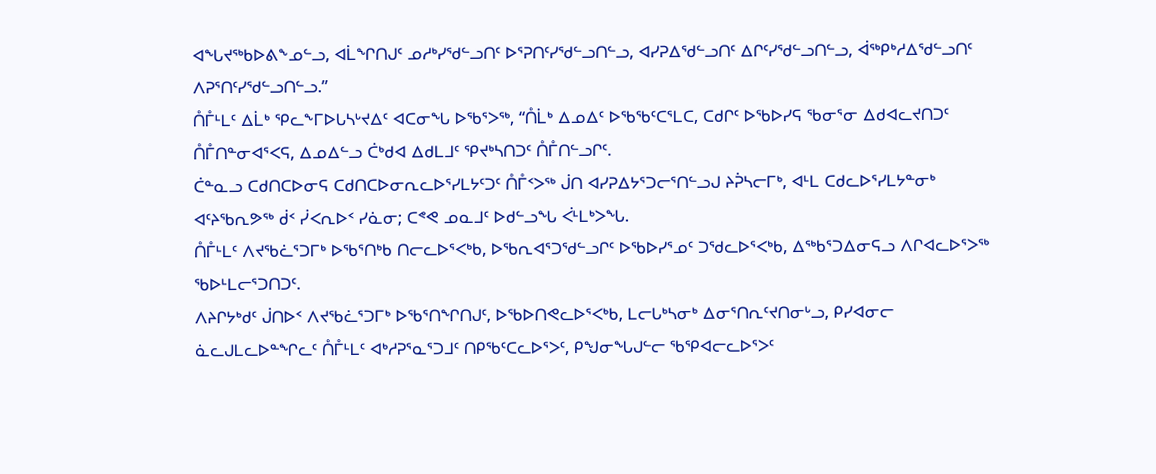ᐊᖓᔪᖅᑲᐅᕕᖕᓄᓪᓗ, ᐊᒫᖏᑎᒍᑦ ᓄᓱᒃᓯᖁᓪᓗᑎᑦ ᐅᕐᕈᑎᑦᓯᖁᓪᓗᑎᓪᓗ, ᐊᓯᕈᐃᖁᓪᓗᑎᑦ ᐃᒋᑦᓯᖁᓪᓗᑎᓪᓗ, ᐋᖅᑭᒃᓱᐃᖁᓪᓗᑎᑦ ᐱᕈᕐᑎᑦᓯᖁᓪᓗᑎᓪᓗ.”
ᑍᒤᒻᒪᑦ ᐃᒫᒃ ᕿᓚᖕᒥᐅᒐᓴᒡᔪᐃᑦ ᐊᑕᓂᖓ ᐅᖃᕐᐳᖅ, “ᑍᒫᒃ ᐃᓄᐃᑦ ᐅᖃᖃᑦᑕᕐᒪᑕ, ᑕᑯᒋᑦ ᐅᖃᐅᓯᕋ ᖃᓂᕐᓂ ᐃᑯᐊᓚᔪᑎᑐᑦ ᑍᒤᑎᓐᓂᐊᕐᐸᕋ, ᐃᓄᐃᓪᓗ ᑖᒃᑯᐊ ᐃᑯᒪᒧᑦ ᕿᔪᒃᓴᑎᑐᑦ ᑍᒤᑎᓪᓗᒋᑦ.
ᑖᓐᓇᓗ ᑕᑯᑎᑕᐅᓂᕋ ᑕᑯᑎᑕᐅᓂᕆᓚᐅᕐᓯᒪᔭᑦᑐᑦ ᑍᒤᑉᐳᖅ ᒎᑎ ᐊᓯᕈᐃᔭᕐᑐᓕᕐᑎᓪᓗᒍ ᔨᕉᓴᓕᒥᒃ, ᐊᒻᒪ ᑕᑯᓚᐅᕐᓯᒪᔭᓐᓂᒃ ᐊᑦᔨᖃᕆᕗᖅ ᑰᑉ ᓰᐸᕆᐅᑉ ᓯᓈᓂ; ᑕᕝᕙ ᓄᓇᒧᑦ ᐅᑯᓪᓗᖓ ᐹᒻᒪᒃᐳᖓ.
ᑍᒤᒻᒪᑦ ᐱᔪᖃᓛᕐᑐᒥᒃ ᐅᖃᕐᑎᒃᑲ ᑎᓕᓚᐅᕐᐸᒃᑲ, ᐅᖃᕆᐊᕐᑐᖁᓪᓗᒋᑦ ᐅᖃᐅᓯᕐᓄᑦ ᑐᖁᓚᐅᕐᐸᒃᑲ, ᐃᖅᑲᕐᑐᐃᓂᕋᓗ ᐱᒋᐊᓚᐅᕐᐳᖅ ᖃᐅᒻᒪᓕᕐᑐᑎᑐᑦ.
ᐱᔨᒋᔭᒃᑯᑦ ᒎᑎᐅᑉ ᐱᔪᖃᓛᕐᑐᒥᒃ ᐅᖃᕐᑎᖏᑎᒍᑦ, ᐅᖃᐅᑎᕙᓚᐅᕐᐸᒃᑲ, ᒪᓕᒐᒃᓴᓂᒃ ᐃᓂᕐᑎᕆᑦᔪᑎᓂᒡᓗ, ᑭᓯᐊᓂᓕ ᓈᓚᒍᒪᓚᐅᓐᖏᓚᑦ ᑍᒤᒻᒪᑦ ᐊᒃᓱᕈᕐᓇᕐᑐᒧᑦ ᑎᑭᖃᑦᑕᓚᐅᕐᐳᑦ, ᑭᖑᓂᖓᒍᓪᓕ ᖃᕿᐊᓕᓚᐅᕐᐳᑦ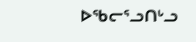ᐅᖃᓕᕐᓗᑎᒡᓗ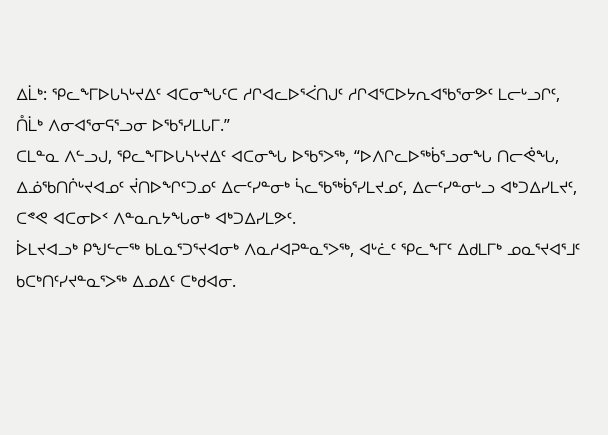ᐃᒫᒃ: ᕿᓚᖕᒥᐅᒐᓴᒡᔪᐃᑦ ᐊᑕᓂᖓᑦᑕ ᓱᒋᐊᓚᐅᕐᐹᑎᒍᑦ ᓱᒋᐊᕐᑕᐅᔭᕆᐊᖃᕐᓂᕗᑦ ᒪᓕᒡᓗᒋᑦ, ᑍᒫᒃ ᐱᓂᐊᕐᓂᕋᕐᓗᓂ ᐅᖃᕐᓯᒪᒐᒥ.”
ᑕᒪᓐᓇ ᐱᓪᓗᒍ, ᕿᓚᖕᒥᐅᒐᓴᒡᔪᐃᑦ ᐊᑕᓂᖓ ᐅᖃᕐᐳᖅ, “ᐅᐱᒋᓚᐅᖅᑳᕐᓗᓂᖓ ᑎᓕᕚᖓ, ᐃᓅᖃᑎᒌᒡᔪᐊᓄᑦ ᔫᑎᐅᖏᑦᑐᓄᑦ ᐃᓕᑦᓯᓐᓂᒃ ᓵᓚᖃᖅᑳᕐᓯᒪᔪᓄᑦ, ᐃᓕᑦᓯᓐᓂᒡᓗ ᐊᒃᑐᐃᓯᒪᔪᑦ, ᑕᕝᕙ ᐊᑕᓂᐅᑉ ᐱᓐᓇᕆᔭᖓᓂᒃ ᐊᒃᑐᐃᓯᒪᕗᑦ.
ᐆᒪᔪᐊᓗᒃ ᑭᖑᓪᓕᖅ ᑲᒪᓇᕐᑐᕐᔪᐊᓂᒃ ᐱᓇᓱᐊᕈᓐᓇᕐᐳᖅ, ᐊᒡᓛᑦ ᕿᓚᖕᒥᑦ ᐃᑯᒪᒥᒃ ᓄᓇᕐᔪᐊᕐᒧᑦ ᑲᑕᒃᑎᑦᓯᔪᓐᓇᕐᐳᖅ ᐃᓄᐃᑦ ᑕᒃᑯᐊᓂ.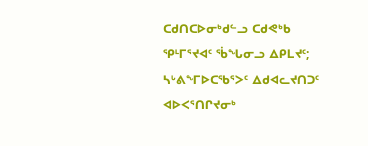ᑕᑯᑎᑕᐅᓂᒃᑯᓪᓗ ᑕᑯᕙᒃᑲ ᕿᒻᒥᕐᔪᐊᑦ ᖄᖓᓂᓗ ᐃᑭᒪᔪᑦ; ᓴᒡᕕᖕᒥᐅᑕᖃᕐᐳᑦ ᐃᑯᐊᓚᔪᑎᑐᑦ ᐊᐅᐸᕐᑎᒋᔪᓂᒃ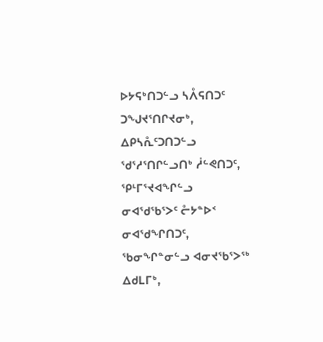ᐅᔭᕋᒃᑎᑐᓪᓗ ᓴᐰᕋᑎᑐᑦ ᑐᖑᔪᕐᑎᒋᔪᓂᒃ, ᐃᑭᓴᕅᑦᑐᑎᑐᓪᓗ ᖁᕐᓱᕐᑎᒋᓪᓗᑎᒃ ᓲᓪᕙᑎᑐᑦ, ᕿᒻᒥᕐᔪᐊᖏᓪᓗ ᓂᐊᖁᖃᕐᐳᑦ ᓔᔭᓐᐅᑉ ᓂᐊᖁᖏᑎᑐᑦ, ᖃᓂᖏᓐᓂᓪᓗ ᐊᓂᔪᖃᕐᐳᖅ ᐃᑯᒪᒥᒃ,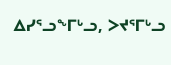ᐃᓯᕐᓗᖕᒥᒡᓗ, ᐳᔪᕐᒥᒡᓗ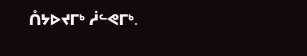ᑍᔭᐅᔪᒥᒃ ᓲᓪᕙᒥᒃ.